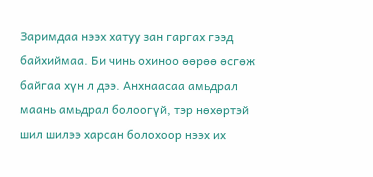Заримдаа нээх хатуу зан гаргах гээд байхиймаа. Би чинь охиноо өөрөө өсгөж байгаа хүн л дээ. Анхнаасаа амьдрал маань амьдрал болоогүй, тэр нөхөртэй шил шилээ харсан болохоор нээх их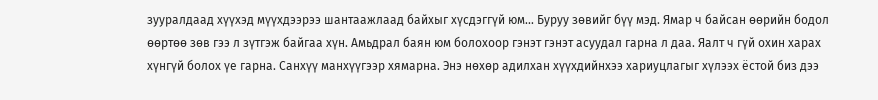зууралдаад хүүхэд мүүхдээрээ шантаажлаад байхыг хүсдэггүй юм... Буруу зөвийг бүү мэд. Ямар ч байсан өөрийн бодол өөртөө зөв гээ л зүтгэж байгаа хүн. Амьдрал баян юм болохоор гэнэт гэнэт асуудал гарна л даа. Яалт ч гүй охин харах хүнгүй болох үе гарна. Санхүү манхүүгээр хямарна. Энэ нөхөр адилхан хүүхдийнхээ хариуцлагыг хүлээх ёстой биз дээ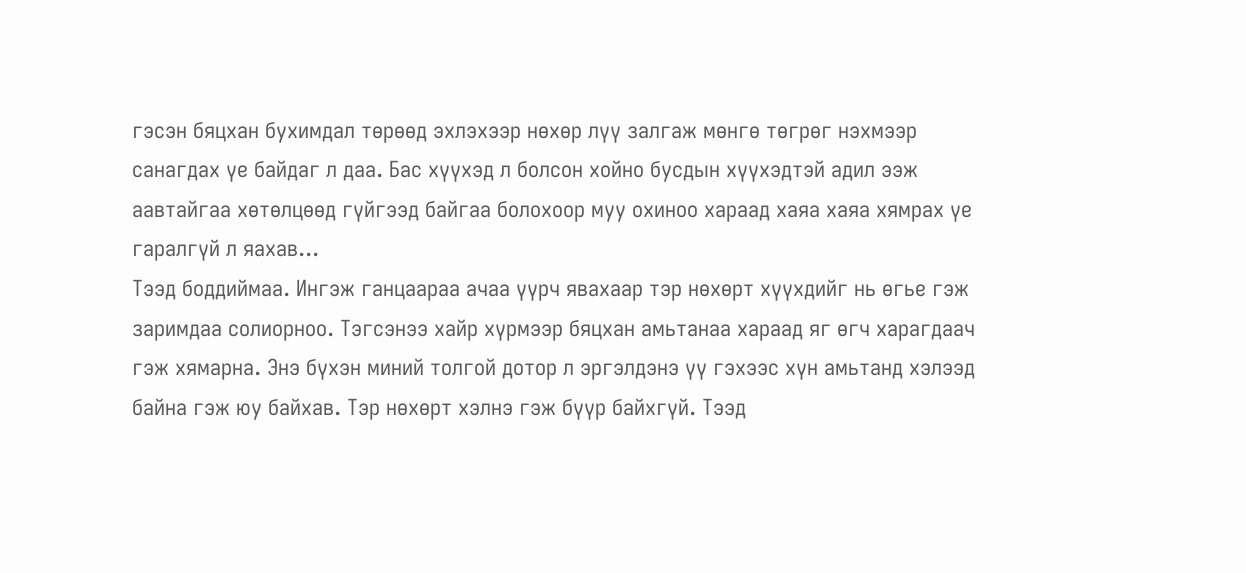гэсэн бяцхан бухимдал төрөөд эхлэхээр нөхөр лүү залгаж мөнгө төгрөг нэхмээр санагдах үе байдаг л даа. Бас хүүхэд л болсон хойно бусдын хүүхэдтэй адил ээж аавтайгаа хөтөлцөөд гүйгээд байгаа болохоор муу охиноо хараад хаяа хаяа хямрах үе гаралгүй л яахав...
Тээд боддиймаа. Ингэж ганцаараа ачаа үүрч явахаар тэр нөхөрт хүүхдийг нь өгье гэж заримдаа солиорноо. Тэгсэнээ хайр хүрмээр бяцхан амьтанаа хараад яг өгч харагдаач гэж хямарна. Энэ бүхэн миний толгой дотор л эргэлдэнэ үү гэхээс хүн амьтанд хэлээд байна гэж юу байхав. Тэр нөхөрт хэлнэ гэж бүүр байхгүй. Тээд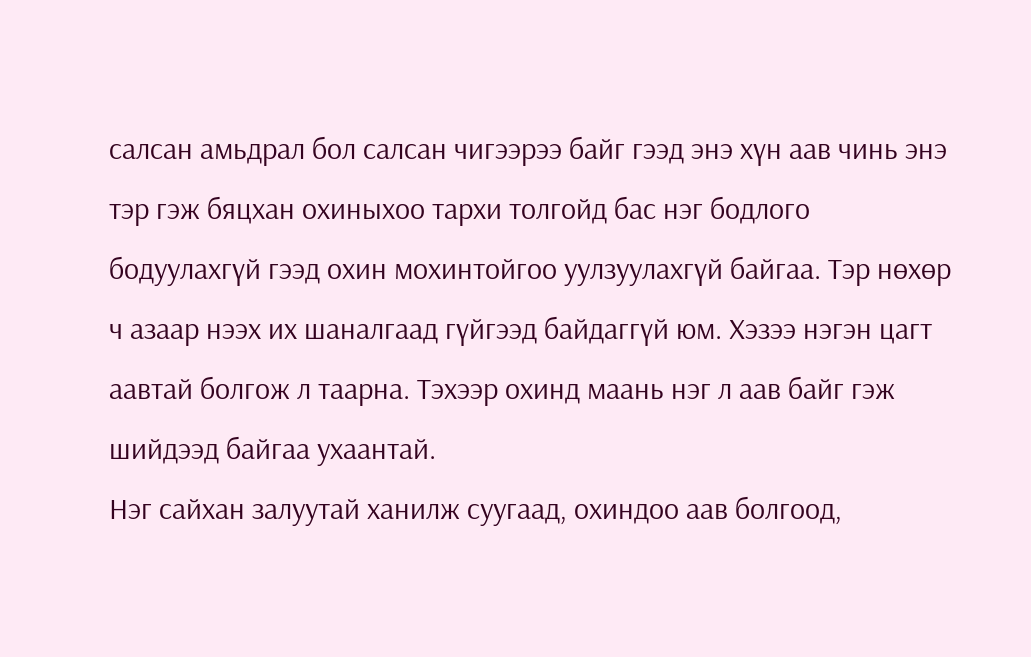салсан амьдрал бол салсан чигээрээ байг гээд энэ хүн аав чинь энэ тэр гэж бяцхан охиныхоо тархи толгойд бас нэг бодлого бодуулахгүй гээд охин мохинтойгоо уулзуулахгүй байгаа. Тэр нөхөр ч азаар нээх их шаналгаад гүйгээд байдаггүй юм. Хэзээ нэгэн цагт аавтай болгож л таарна. Тэхээр охинд маань нэг л аав байг гэж шийдээд байгаа ухаантай.
Нэг сайхан залуутай ханилж суугаад, охиндоо аав болгоод,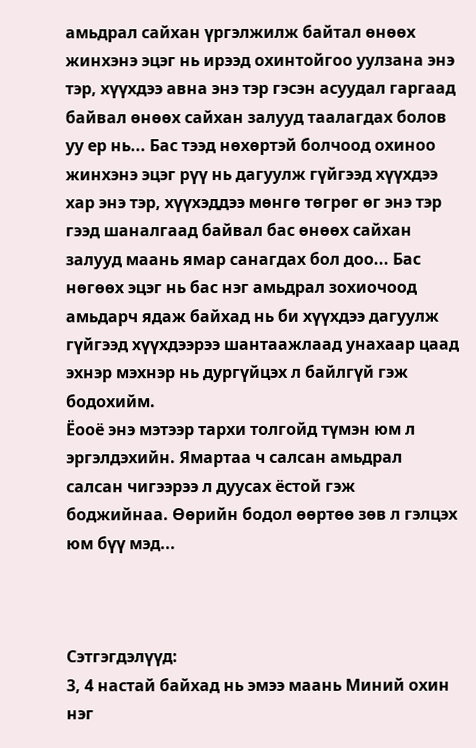амьдрал сайхан үргэлжилж байтал өнөөх жинхэнэ эцэг нь ирээд охинтойгоо уулзана энэ тэр, хүүхдээ авна энэ тэр гэсэн асуудал гаргаад байвал өнөөх сайхан залууд таалагдах болов уу ер нь... Бас тээд нөхөртэй болчоод охиноо жинхэнэ эцэг рүү нь дагуулж гүйгээд хүүхдээ хар энэ тэр, хүүхэддээ мөнгө төгрөг өг энэ тэр гээд шаналгаад байвал бас өнөөх сайхан залууд маань ямар санагдах бол доо... Бас нөгөөх эцэг нь бас нэг амьдрал зохиочоод амьдарч ядаж байхад нь би хүүхдээ дагуулж гүйгээд хүүхдээрээ шантаажлаад унахаар цаад эхнэр мэхнэр нь дургүйцэх л байлгүй гэж бодохийм.
Ёооё энэ мэтээр тархи толгойд түмэн юм л эргэлдэхийн. Ямартаа ч салсан амьдрал салсан чигээрээ л дуусах ёстой гэж боджийнаа. Өөрийн бодол өөртөө зөв л гэлцэх юм бүү мэд...



Сэтгэгдэлүүд:
3, 4 настай байхад нь эмээ маань Миний охин нэг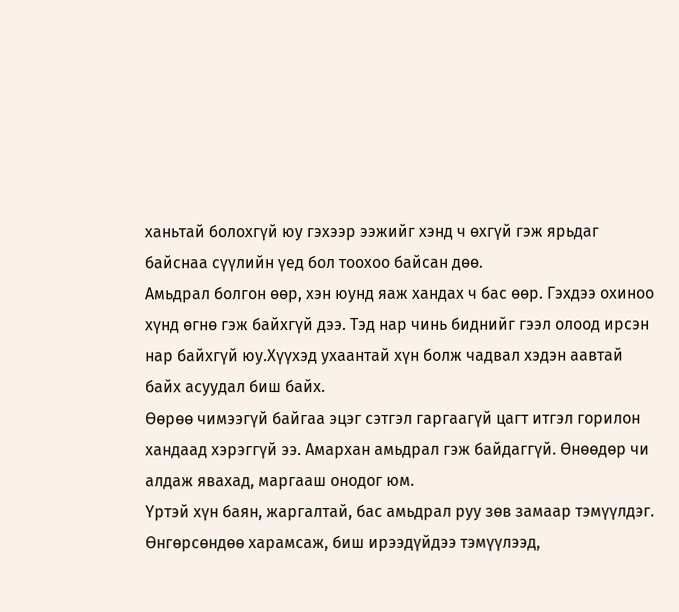ханьтай болохгүй юу гэхээр ээжийг хэнд ч өхгүй гэж ярьдаг байснаа сүүлийн үед бол тоохоо байсан дөө.
Амьдрал болгон өөр, хэн юунд яаж хандах ч бас өөр. Гэхдээ охиноо хүнд өгнө гэж байхгүй дээ. Тэд нар чинь биднийг гээл олоод ирсэн нар байхгүй юу.Хүүхэд ухаантай хүн болж чадвал хэдэн аавтай байх асуудал биш байх.
Өөрөө чимээгүй байгаа эцэг сэтгэл гаргаагүй цагт итгэл горилон хандаад хэрэггүй ээ. Амархан амьдрал гэж байдаггүй. Өнөөдөр чи алдаж явахад, маргааш онодог юм.
Үртэй хүн баян, жаргалтай, бас амьдрал руу зөв замаар тэмүүлдэг.
Өнгөрсөндөө харамсаж, биш ирээдүйдээ тэмүүлээд,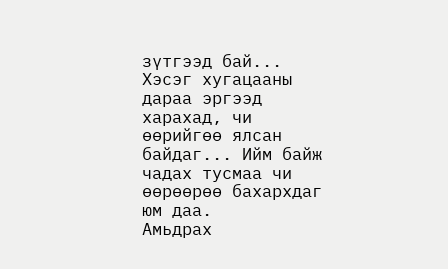зүтгээд бай...
Хэсэг хугацааны дараа эргээд харахад, чи өөрийгөө ялсан байдаг... Ийм байж чадах тусмаа чи өөрөөрөө бахархдаг юм даа.
Амьдрах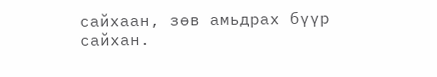сайхаан, зөв амьдрах бүүр сайхан.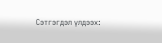Сэтгэгдэл үлдээх: